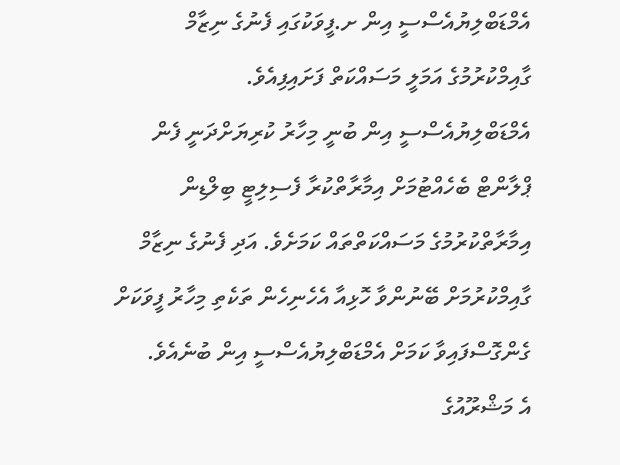އެމްޑަބްލިޔުއެސްސީ އިން ށ.ފީވަކުގައި ފެނުގެ ނިޒާމް ގާއިމްކުރުމުގެ އަމަލީ މަސައްކަތް ފަށައިފިއެވެ.
އެމްޑަބްލިޔުއެސްސީ އިން ބުނީ މިހާރު ކުރިޔަށްދަނީ ފެން ޕްލާންޓް ބެހެއްޓުމަށް އިމާރާތްކުރާ ފެސިލިޓީ ބިލްޑިން އިމާރާތްކުރުމުގެ މަސައްކަތްތައް ކަމަށެވެ. އަދި ފެނުގެ ނިޒާމް ގާއިމްކުރުމަށް ބޭނުންވާ ހޮޅިއާ އެހެނިހެން ތަކެތި މިހާރު ފީވަކަށް ގެންގޮސްފައިވާ ކަމަށް އެމްޑަބްލިޔުއެސްސީ އިން ބުނެއެވެ.
އެ މަޝްރޫއުގެ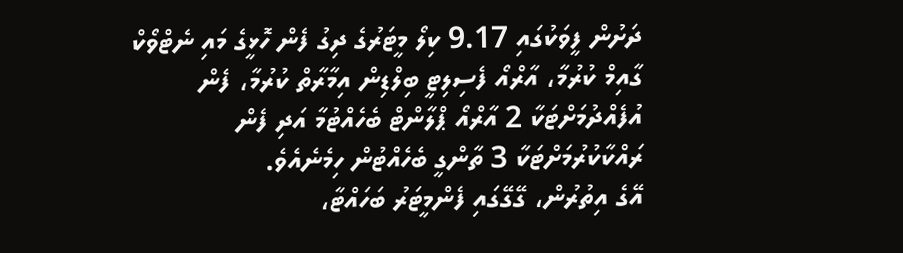ދަށުން ފީވަކުގައި 9.17 ކިލޯ މީޓަރުގެ ދިގު ފެން ހޮޅީގެ މައި ނެޓްވޯކް ގާއިމް ކުރުމާ، އާރްއޯ ފެސިލިޓީ ބިލްޑިން އިމާރާތް ކުރުމާ، ފެން އުފެއްދުމަށްޓަކާ 2 އާރްއޯ ޕްލާންޓް ބެހެއްޓުމާ އަދި ފެން ރައްކާކުރުމަށްޓަކާ 3 ތާންގީ ބެހެއްޓުން ހިމެނެއެވެ.
އޭގެ އިތުރުން، ގޭގޭގައި ފެންމީޓަރު ބަހައްޓާ،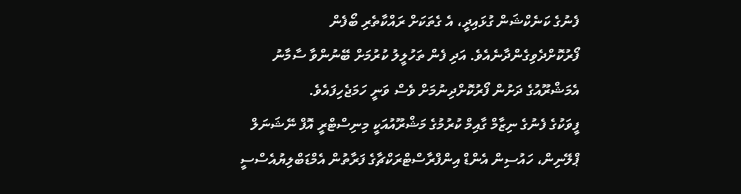ފެނުގެ ކަނެކްޝަން ގުޅައިދީ، އެ ގެތަކަށް ރައްކާތެރި ބޯފެން ފޯރުކޮށްދެވިގެންދާނެއެވެ. އަދި ފެން ތަހުލީލު ކުރުމަށް ބޭނުންވާ ސާމާނު އެމަޝްރޫއުގެ ދަށުން ފޯރުކޮށްދިނުމަށް ވެސް ވަނީ ހަމަޖެހިފައެވެ.
ފީވަކުގެ ފެނުގެ ނިޒާމް ގާއިމް ކުރުމުގެ މަޝްރޫއުއަކީ މިނިސްޓްރީ އޮފް ނޭޝަނަލް ޕްލޭނިން، ހައުސިން އެންޑް އިންފްރާސްޓްރަކްޗާގެ ފަރާތުން އެމްޑަބްލިޔުއެސްސީ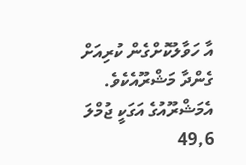އާ ހަވާލުކޮށްގެން ކުރިއަށް ގެންދާ މަޝްރޫއެކެވެ.
އެމަޝްރޫއުގެ އަގަކީ ޖުމްލަ 49,6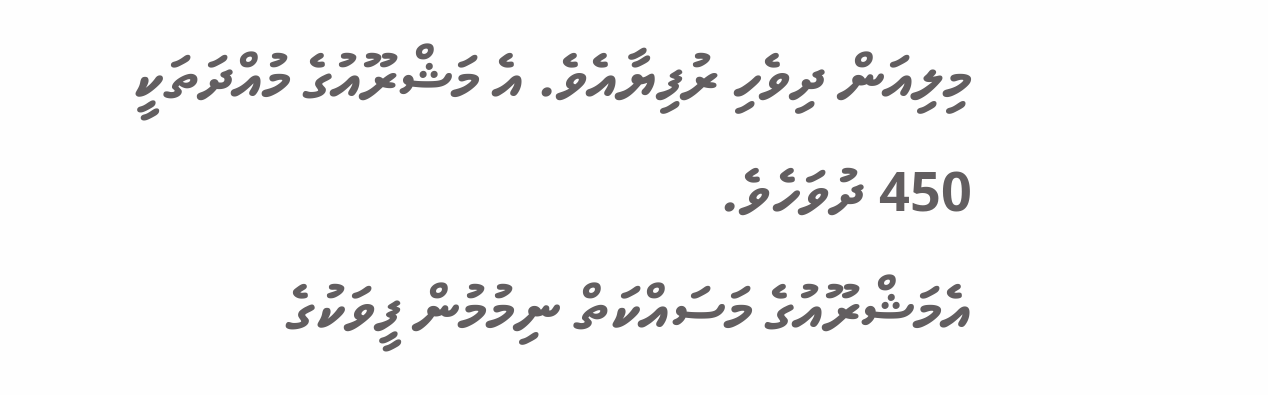މިލިއަން ދިވެހި ރުފިޔާއެވެ. އެ މަޝްރޫއުގެ މުއްދަތަކީ 450 ދުވަހެވެ.
އެމަޝްރޫއުގެ މަސައްކަތް ނިމުމުން ފީވަކުގެ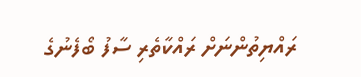ރައްޔިތުންނަށް ރައްކާތެރި ސާފު ބޯފެނުގެ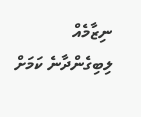ނިޒާމެއް ލިބިގެންދާނެ ކަމަށް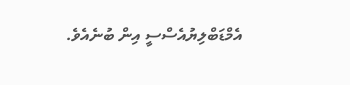އެމްޑަބްލިޔުއެސްސީ އިން ބުނެއެވެ.